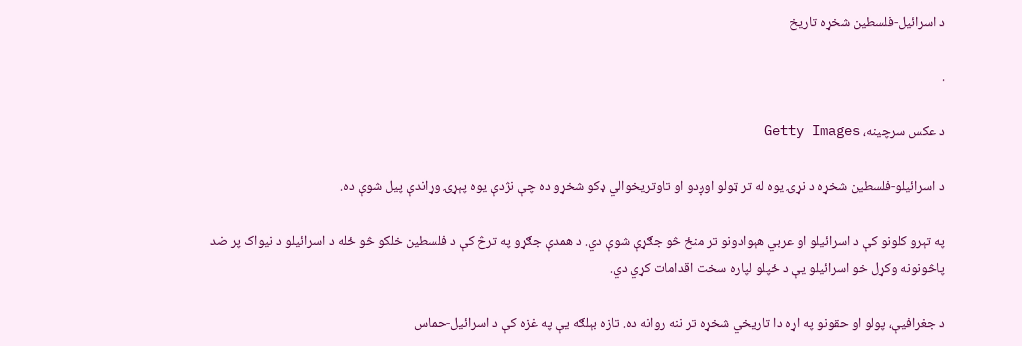د اسرائیل-فلسطین شخړه تاریخ

.

د عکس سرچینه، Getty Images

د اسرائیلو-فلسطین شخړه د نړۍ یوه له تر ټولو اوږدو او تاوتریخوالي ډکو شخړو ده چې نژدې یوه پېړۍ وړاندې پیل شوې ده.

په تېرو کلونو کې د اسرائیلو او عربي هېوادونو تر منځ څو جګړې شوې دي. د همدې جګړو په ترڅ کې د فلسطین خلکو څو ځله د اسرائیلو د نیواک پر ضد پاڅونونه وکړل خو اسرائیلو یې د ځپلو لپاره سخت اقدامات کړي دي.

د جغرافیې، پولو او حقونو په اړه دا تاریخي شخړه تر ننه روانه ده. تازه بېلګه یې په غزه کې د اسرائیل-حماس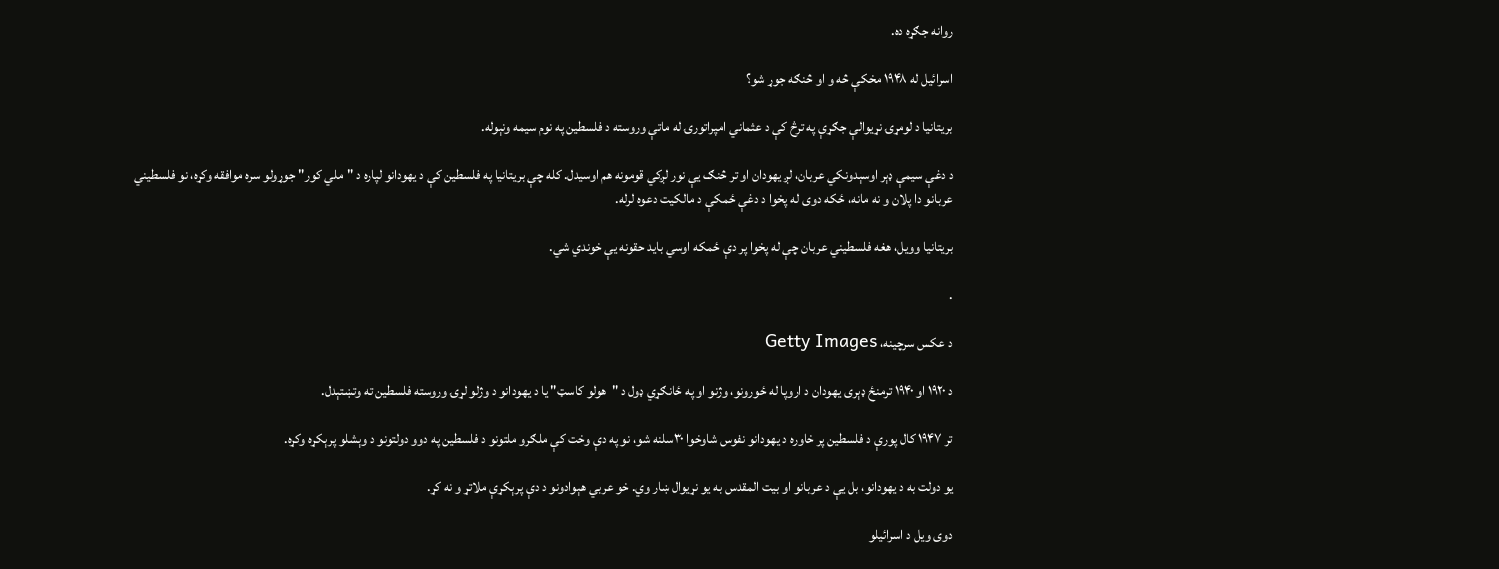روانه جګړه ده.

اسرائیل له ۱۹۴۸ مخکې څه و او څنګه جوړ شو؟

بریتانيا د لومړۍ نړیوالې جګړې په ترڅ کې د عثماني امپراتورۍ له ماتې وروسته د فلسطین په نوم سیمه ونېوله.

د دغې سیمې ډېر اوسېدونکي عربان، لږ یهودان او تر څنګ یې نور لږکي قومونه هم اوسیدل. کله چې بریتانیا په فلسطین کې د یهودانو لپاره د "ملي کور" جوړولو سره موافقه وکړه، نو فلسطیني عربانو دا پلان و نه مانه، ځکه دوی له پخوا د دغې ځمکې د مالکیت دعوه لرله.

بریتانیا وویل، هغه فلسطیني عربان چې له پخوا پر دې ځمکه اوسي باید حقونه یې خوندي شي.

.

د عکس سرچینه، Getty Images

د ۱۹۲۰ او ۱۹۴۰ ترمنځ ډېری یهودان د اروپا له ځورونو، وژنو او په ځانګړي ډول د "هولو کاسټ" یا د یهودانو د وژلو لړۍ وروسته فلسطین ته وتښتېدل.

تر ۱۹۴۷ کال پورې د فلسطین پر خاوره د یهودانو نفوس شاوخوا ۳۰سلنه شو، نو په دې وخت کې ملګرو ملتونو د فلسطین په دوو دولتونو د وېشلو پرېکړه وکړه.

یو دولت به د یهودانو، بل یې د عربانو او بیت المقدس به یو نړیوال ښار وي. خو عربي هېوادونو د دې پرېکړې ملاتړ و نه کړ.

دوی ویل د اسرائیلو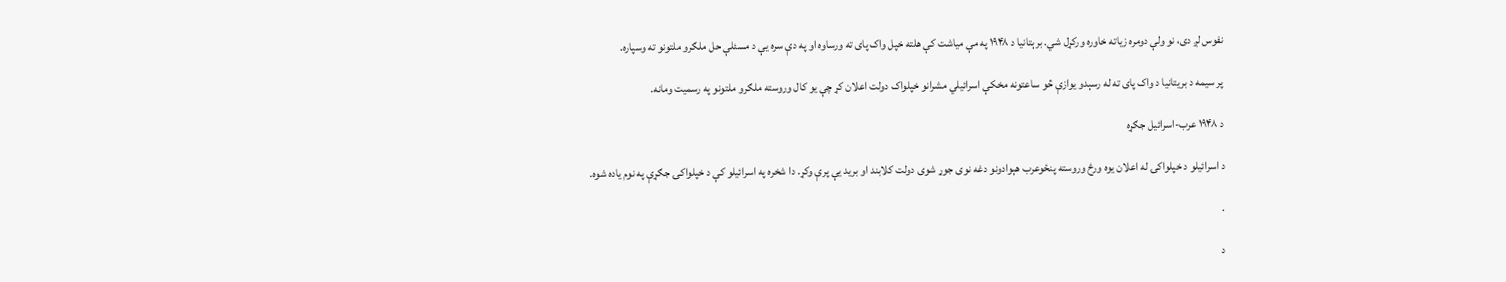نفوس لږ دی، نو ولې دومره زیاته خاوره ورکړل شي. برېتانیا د ۱۹۴۸ په مې میاشت کې هلته خپل واک پای ته ورساوه او په دې سره یې د مسئلې حل ملګرو ملتونو ته وسپاره.

پر سیمه د بریتانیا د واک پای ته له رسېدو یوازې څو ساعتونه مخکې اسرائیلي مشرانو خپلواک دولت اعلان کړ چې یو کال وروسته ملګرو ملتونو په رسمیت ومانه.

د ۱۹۴۸ عرب-اسرائیل جګړه

د اسرائیلو د خپلواکۍ له اعلان یوه ورځ وروسته پنځوعرب هېوادونو دغه نوی جوړ شوی دولت کلابند او برید یې پرې وکړ. دا شخره په اسرائیلو کې د خپلواکۍ جګړې په نوم یاده شوه.

.

د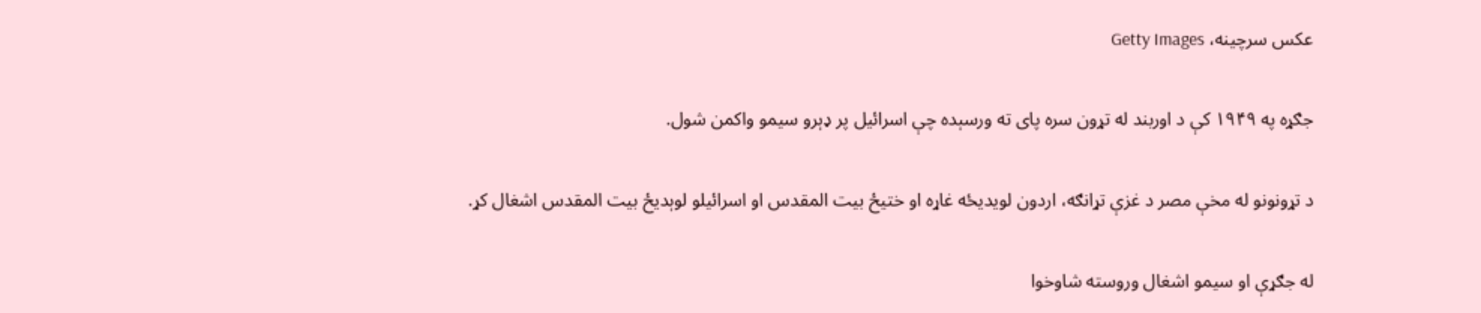عکس سرچینه، Getty Images

جګړه په ۱۹۴۹ کې د اوربند له تړون سره پای ته ورسېده چې اسرائیل پر ډېرو سیمو واکمن شول.

د تړونونو له مخې مصر د غزې تړانګه، اردون لویدیځه غاړه او ختیځ بیت المقدس او اسرائیلو لوېدیځ بیت المقدس اشغال کړ.

له جګړې او سیمو اشغال وروسته شاوخوا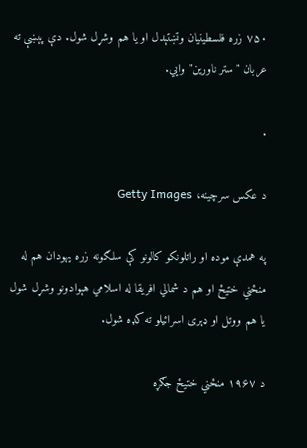۷۵۰ زره فلسطینیان وتښتېدل او یا هم وشړل شول. دې پېښې ته عربان "ستر ناورین" وايي.

.

د عکس سرچینه، Getty Images

په همدې موده او راتلونکو کالونو کې سلګونه زره یهودان هم له منځني ختیځ او هم د شمالي افریقا له اسلامي هېوادونو وشړل شول یا هم ووتل او ډېری اسرائیلو ته کډه شول.

د ۱۹۶۷ منځني ختیځ جګړه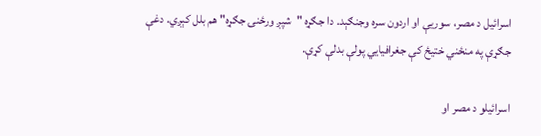اسرائیل د مصر، سوریې او اردون سره وجنګېد. دا جګړه "شپږ ورځنۍ جګړه" هم بلل کېږي. دغې جګړې په منځني ختیځ کې جغرافیايي پولې بدلې کړې.

اسرائیلو د مصر او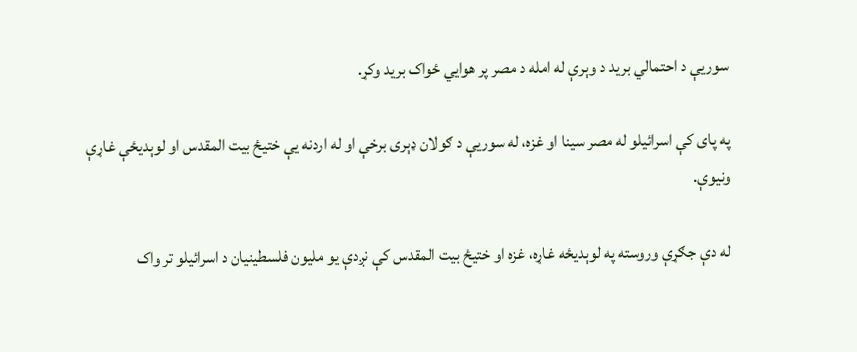سوریې د احتمالي برید د وېرې له امله د مصر پر هوايي ځواک برید وکړ.

په پای کې اسرائیلو له مصر سینا او غزه، له سوریې د ګولان ډېری برخې او له اردنه یې ختیځ بیت المقدس او لوېدیځې غاړې ونیوې.

له دې جګړې وروسته په لوېدیځه غاړه، غزه او ختیځ بیت المقدس کې نږدې یو ملیون فلسطینیان د اسرائیلو تر واک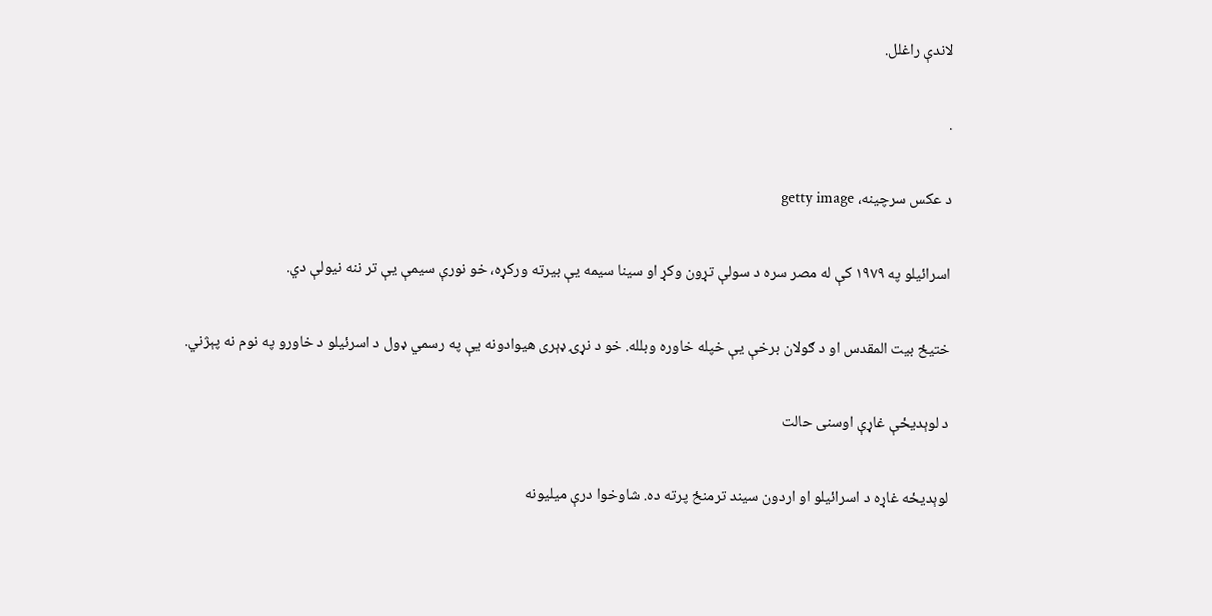لاندې راغلل.

.

د عکس سرچینه، getty image

اسرائیلو په ۱۹۷۹ کې له مصر سره د سولې تړون وکړ او سینا سیمه یې بیرته ورکړه، خو نورې سیمې یې تر ننه نیولې دي.

ختیځ بیت المقدس او د ګولان برخې یې خپله خاوره وبلله. خو د نړۍ ډېری هیوادونه یې په رسمي ډول د اسرئیلو د خاورو په نوم نه پېژني.

د لوېدیځې غاړې اوسنی حالت

لوېدیځه غاړه د اسرائیلو او اردون سیند ترمنځ پرته ده. شاوخوا درې میلیونه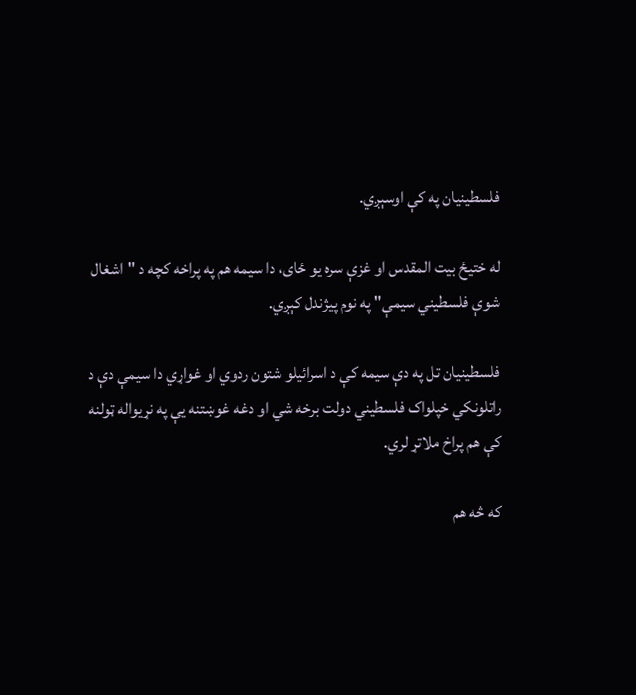فلسطینیان په کې اوسېږي.

له ختیځ بیت المقدس او غزې سره یو ځای، دا سیمه هم په پراخه کچه د "اشغال شوې فلسطیني سیمې" په نوم پیژندل کېږي.

فلسطینیان تل په دې سیمه کې د اسرائیلو شتون ردوي او غواړي دا سیمې دې د راتلونکي خپلواک فلسطیني دولت برخه شي او دغه غوښتنه یې په نړیواله ټولنه کې هم پراخ ملاتړ لري.

که څه هم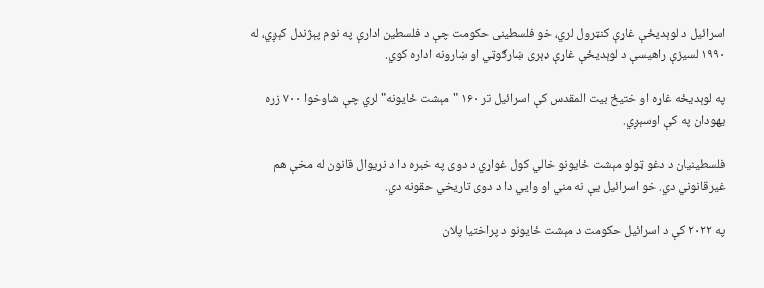اسرائیل د لوېدیځې غاړې کنټرول لري، خو فلسطینی حکومت چې د فلسطین ادارې په نوم پېژندل کېږي، له ۱۹۹۰ لسیزې راهیسې د لوېدیځې غاړې ډېری ښارګوټي او ښارونه اداره کوي.

په لوېدیځه غاړه او ختیځ بیت المقدس کې اسرائیل تر ۱۶۰ "مېشت ځایونه" لري چې شاوخوا ۷۰۰ زره یهودان په کې اوسېږي.

فلسطینیان د دغو ټولو مېشت ځایونو خالي کول غواړي د دوی په خبره دا د نړیوال قانون له مخې هم غیرقانوني دي. خو اسرائیل یې نه مني او وایي دا د دوی تاریخي حقونه دي.

په ۲۰۲۲ کې د اسرائیل حکومت د مېشت ځایونو د پراختیا پلان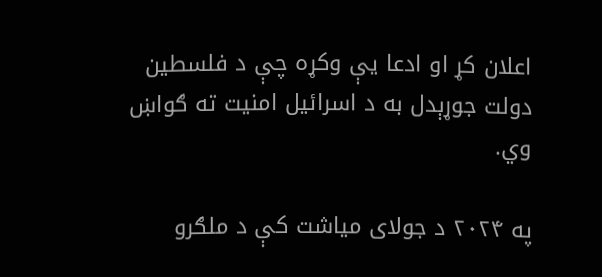اعلان کړ او ادعا یې وکړه چې د فلسطین دولت جوړېدل به د اسرائیل امنیت ته ګواښ وي.

په ۲۰۲۴ د جولای میاشت کې د ملګرو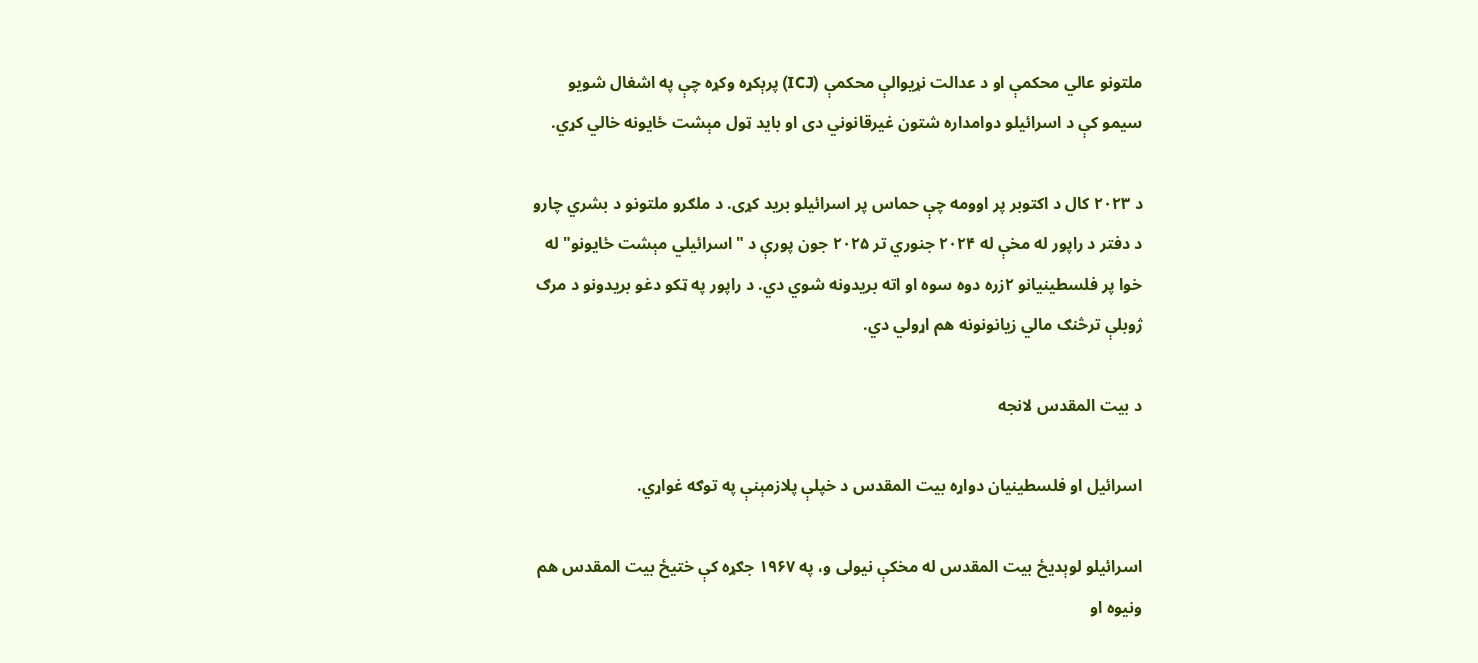ملتونو عالي محکمې او د عدالت نړیوالې محکمې (ICJ) پرېکړه وکړه چې په اشغال شویو سیمو کې د اسرائیلو دوامداره شتون غیرقانوني دی او باید ټول مېشت ځایونه خالي کړي.

د ۲۰۲۳ کال د اکتوبر پر اوومه چې حماس پر اسرائیلو برید کړی. د ملګرو ملتونو د بشري چارو د دفتر د راپور له مخې له ۲۰۲۴ جنوري تر ۲۰۲۵ جون پورې د "اسرائیلي مېشت ځایونو" له خوا پر فلسطینیانو ۲زره دوه سوه او اته بریدونه شوي دي. د راپور په ټکو دغو بریدونو د مرګ ژوبلې ترڅنګ مالي زیانونونه هم اړولي دي.

د بیت المقدس لانجه

اسرائیل او فلسطینیان دواړه بیت المقدس د خپلې پلازمېنې په توګه غواړي.

اسرائیلو لوېدیځ بیت المقدس له مخکې نیولی و، په ۱۹۶۷ جګړه کې ختیځ بیت المقدس هم ونیوه او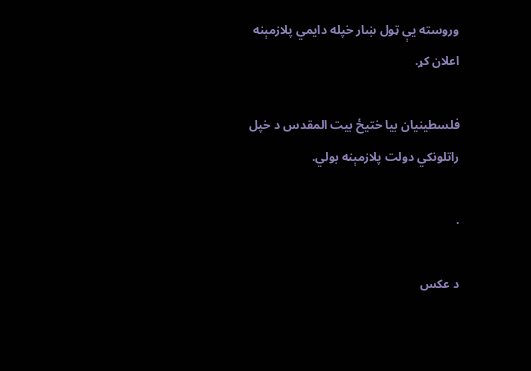وروسته یې ټول ښار خپله دایمي پلازمېنه اعلان کړ.

فلسطینیان بیا ختیځ بیت المقدس د خپل راتلونکي دولت پلازمېنه بولي.

.

د عکس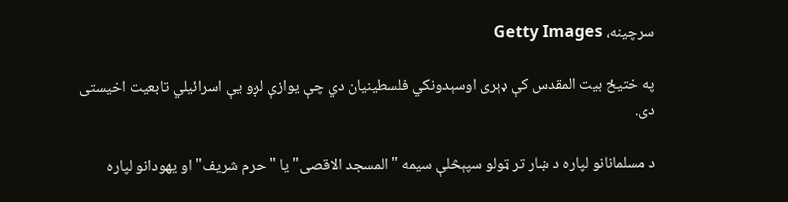سرچینه، Getty Images

په ختیځ بیت المقدس کې ډېری اوسېدونکي فلسطینیان دي چې یوازې لږو یې اسرائیلي تابعیت اخیستی دی.

د مسلمانانو لپاره د ښار تر ټولو سپېڅلې سیمه "المسجد الاقصی" یا "حرم شریف" او یهودانو لپاره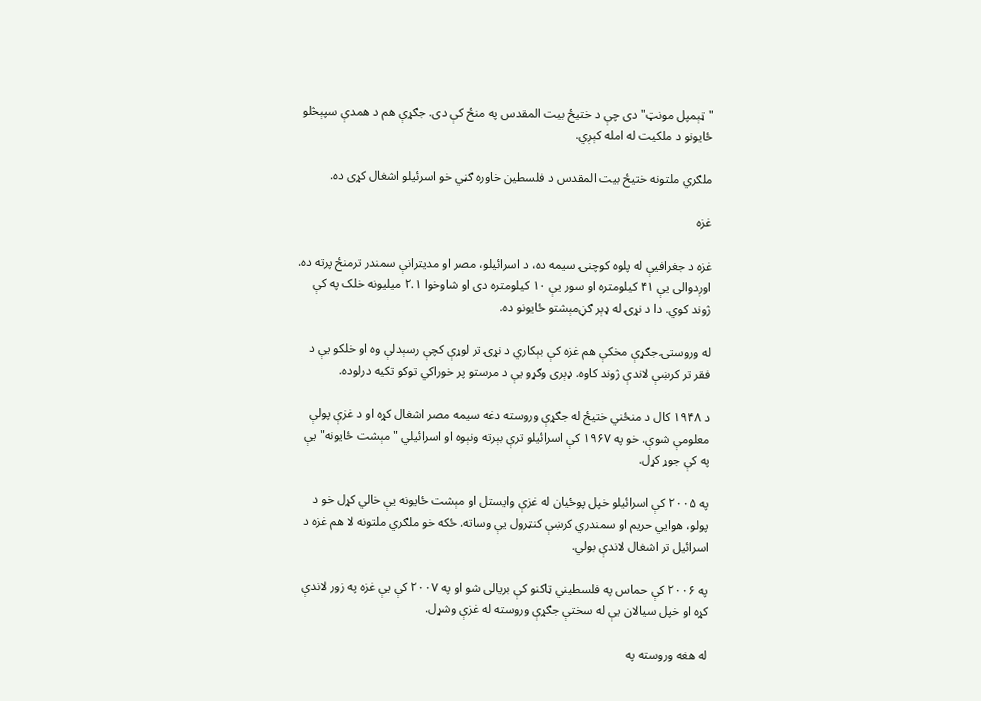"ټېمپل مونټ" دی چې د ختیځ بیت المقدس په منځ کې دی. جګړې هم د همدې سپېڅلو ځایونو د ملکیت له امله کېږي.

ملګري ملتونه ختیځ بیت المقدس د فلسطین خاوره ګڼي خو اسرئیلو اشغال کړی ده.

غزه

غزه د جغرافیې له پلوه کوچنۍ سیمه ده، د اسرائیلو، مصر او مدیترانې سمندر ترمنځ پرته ده. اوږدوالی یې ۴۱ کیلومتره او سور یې ۱۰ کیلومتره دی او شاوخوا ۲.۱ میلیونه خلک په کې ژوند کوي. دا د نړۍ له ډېر ګڼ‌مېشتو ځایونو ده.

له وروستۍ جګړې مخکې هم غزه کې بېکاري د نړۍ تر لوړې کچې رسېدلې وه او خلکو یې د فقر تر کرښې لاندې ژوند کاوه. ډېری وګړو یې د مرستو پر خوراکي توکو تکیه درلوده.

د ۱۹۴۸ کال د منځني ختیځ له جګړې وروسته دغه سیمه مصر اشغال کړه او د غزې پولې معلومې شوې. خو په ۱۹۶۷ کې اسرائیلو ترې بېرته ونېوه او اسرائیلي "مېشت ځایونه" یې په کې جوړ کړل.

په ۲۰۰۵ کې اسرائیلو خپل پوځیان له غزې وایستل او مېشت ځایونه یې خالي کړل خو د پولو، هوايي حریم او سمندري کرښې کنټرول یې وساته. ځکه خو ملګري ملتونه لا هم غزه د اسرائیل تر اشغال لاندې بولي.

په ۲۰۰۶ کې حماس په فلسطیني ټاکنو کې بریالی شو او په ۲۰۰۷ کې یې غزه په زور لاندې کړه او خپل سیالان یې له سختې جګړې وروسته له غزې وشړل.

له هغه وروسته په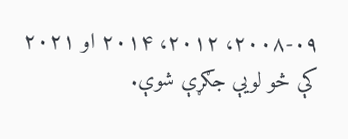۲۰۰۸-۰۹، ۲۰۱۲، ۲۰۱۴ او ۲۰۲۱ کې څو لویې جګړې شوې.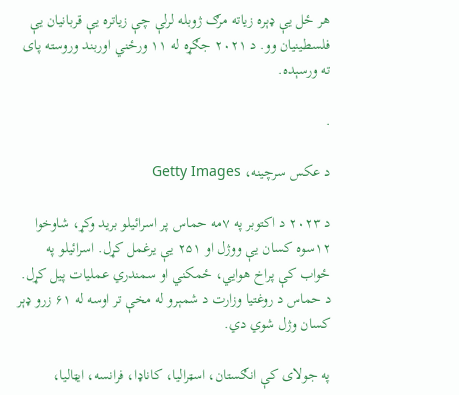هر ځل یې ډېره زیاته مرګ ژوبله لرلې چې زیاتره یې قربانیان یې فلسطینیان وو. د ۲۰۲۱ جګړه له ۱۱ ورځني اوربند وروسته پای ته ورسېده.

.

د عکس سرچینه، Getty Images

د ۲۰۲۳ د اکتوبر په ۷مه حماس پر اسرائیلو برید وکړ، شاوخوا ۱۲سوه کسان یې ووژل او ۲۵۱ یې یرغمل کړل. اسرائیلو په ځواب کې پراخ هوايي، ځمکني او سمندري عملیات پیل کړل. د حماس د روغتیا وزارت د شمېرو له مخې تر اوسه له ۶۱ زرو ډېر کسان وژل شوي دي.

په جولای کې انګستان، اسټرالیا، کاناډا، فرانسه، ایټالیا،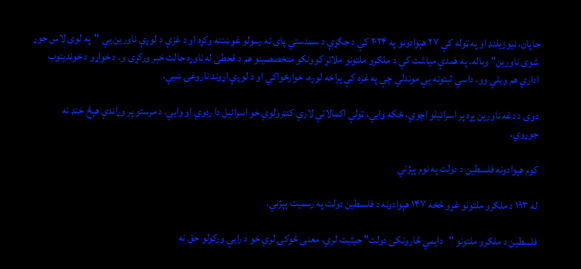جاپان، نیوزیلنډ او په ټوله کې ۲۷ هېوادونو په ۲۰۲۴ کې د جګړې د سمدستي پای ته رسولو غوښتنه وکړه او د غزې د لوږې ناورین یې "په لوی لاس جوړ شوی ناورین" وباله. په همدې میاشت کې د ملګرو ملتونو ملاتړ کوونکو متخصصینو هم د قحطۍ له ناوړه حالت خبر ورکړی و. د خواړو د خوندیتوب ادارې هم ویلي وو، داسې ثبتونه یې موندلي چې په غزه کې پراخه لوږه، خوارځواکي او د لوږې اړوند ناروغۍ ښيي.

دوی د دغه ناورین پړه پر اسرائیلو اچوي، ځکه وايي، ټولې اکمالاتي لاري کنټرولوي خو اسرائیل دا ردوي او وایي، د مرستو پر وړاندې هېڅ خنډ نه جوړوي.

کوم هېوادونه فلسطین د دولت په نوم پېژني

له ۱۹۳ د ملګرو ملتونو غړو څخه ۱۴۷ هېوادونه د فلسطین دولت په رسمیت پېژني.

فلسطین د ملګرو ملتونو "دایمي څارونکی دولت" حیثیت لري، معنی څوکۍ لري خو د رایې ورکولو حق نه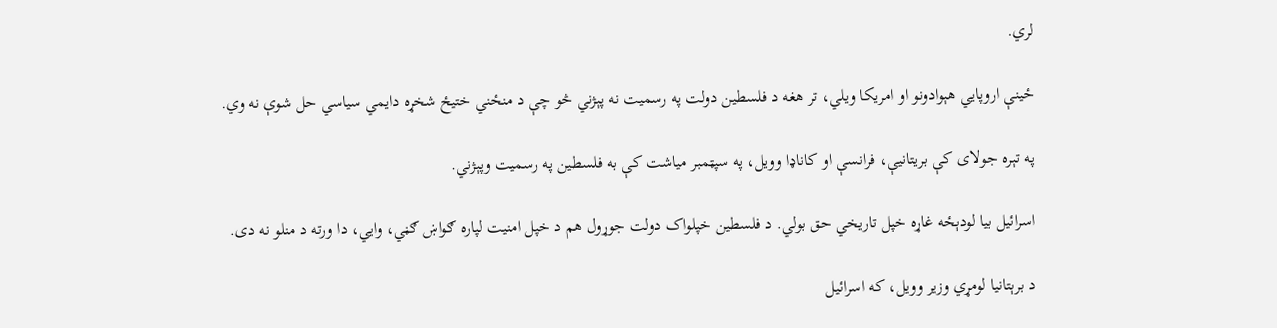لري.

ځینې اروپايي هېوادونو او امریکا ویلي، تر هغه د فلسطین دولت په رسمیت نه پېژني څو چې د منځني ختیځ شخړه دایمي سیاسي حل شوې نه وي.

په تېره جولای کې بریتانیې، فرانسې او کاناډا وویل، په سپټمبر میاشت کې به فلسطین په رسمیت وپېژني.

اسرائیل بیا لودېځه غاړه خپل تاریخي حق بولي. د فلسطین خپلواک دولت جوړول هم د خپل امنیت لپاره ګواښ ګڼي، وايي، دا ورته د منلو نه دی.

د برېتانیا لومړي وزیر وویل، که اسرائیل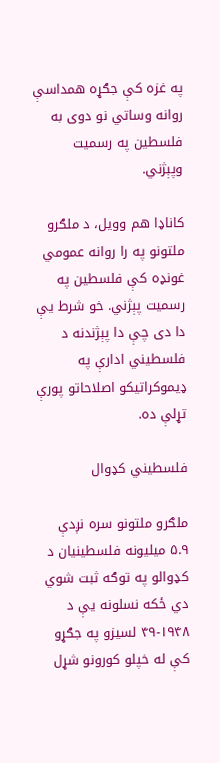په غزه کې جګړه همداسې روانه وساتي نو دوی به فلسطین په رسمیت وپېژني.

کاناډا هم وویل، د ملګرو ملتونو په را روانه عمومي غونډه کې فلسطین په رسمیت پېژني. خو شرط یې دا دی چې دا پېژندنه د فلسطیني ادارې په ډیموکراتیکو اصلاحاتو پورې تړلې ده.

فلسطیني کډوال

ملګرو ملتونو سره نږدې ۵.۹ میلیونه فلسطینیان د کډوالو په توګه ثبت شوي دي ځکه نسلونه یې د ۱۹۴۸-۴۹ لسیزو په جګړو کې له خپلو کورونو شړل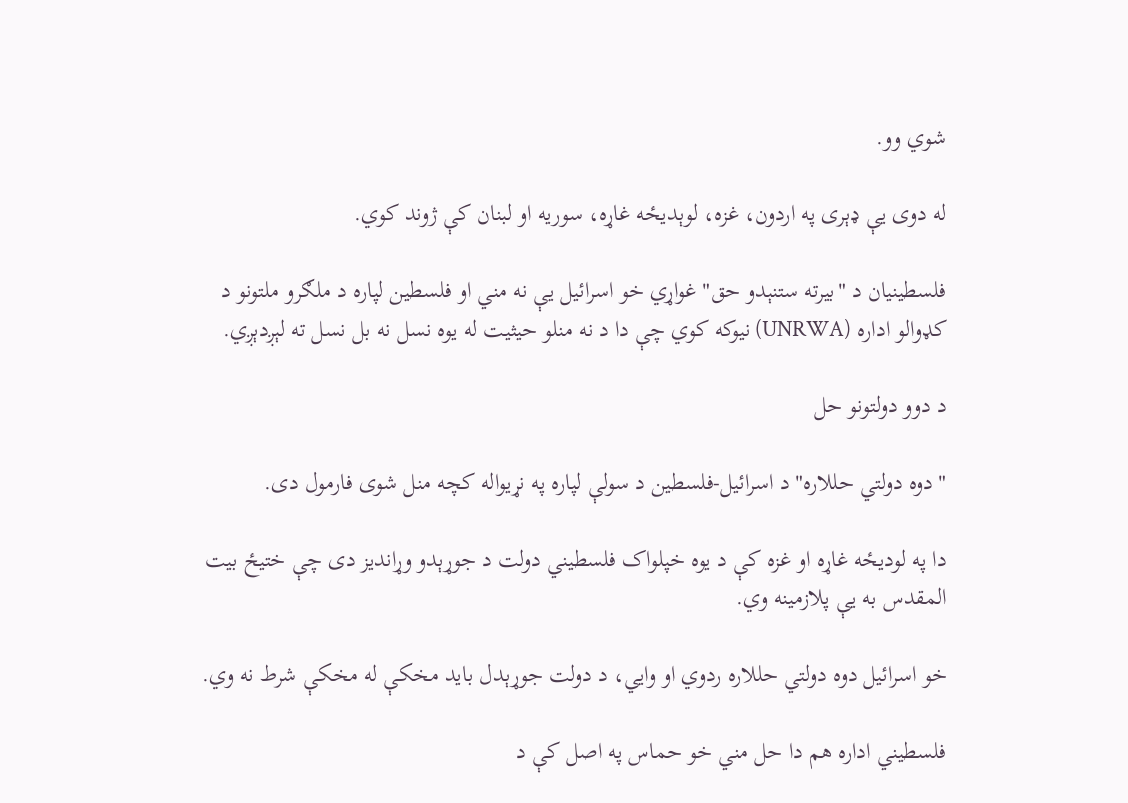شوي وو.

له دوی یې ډېری په اردون، غزه، لوېدیځه غاړه، سوریه او لبنان کې ژوند کوي.

فلسطینیان د "بیرته ستنېدو حق" غواړي خو اسرائیل یې نه مني او فلسطین لپاره د ملګرو ملتونو د کډوالو اداره (UNRWA) نیوکه کوي چې دا د نه منلو حیثیت له یوه نسل نه بل نسل ته لېږدېږي.

د دوو دولتونو حل

"دوه دولتي حللاره" د اسرائیل-فلسطین د سولې لپاره په نړیواله کچه منل شوی فارمول دی.

دا په لودیځه غاړه او غزه کې د یوه خپلواک فلسطیني دولت د جوړېدو وړاندیز دی چې ختیځ بیت المقدس به یې پلازمینه وي.

خو اسرائیل دوه دولتي حللاره ردوي او وایي، د دولت جوړېدل باید مخکې له مخکې شرط نه وي.

فلسطیني اداره هم دا حل مني خو حماس په اصل کې د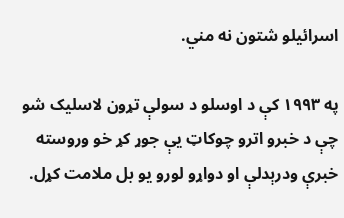اسرائیلو شتون نه مني.

په ۱۹۹۳ کې د اوسلو د سولې تړون لاسلیک شو چې د خبرو اترو چوکاټ یې جوړ کړ خو وروسته خبرې ودرېدلې او دواړو لورو یو بل ملامت کړل.